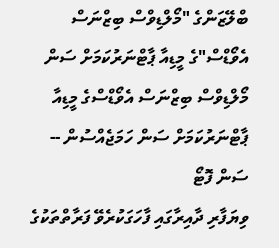ބްލޭޒަންގެ "މޯލްޑިވްސް ބިޒްނަސް އެވޯޑްސް"ގެ މީޑިއާ ޕާޓްނަރުކަމަށް ސަން
މޯލްޑިވްސް ބިޒްނަސް އެވޯޑްސްގެ މީޑިއާ ޕާޓްނަރުކަމަށް ސަން ހަމަޖެއްސުން -- ސަން ފޮޓޯ
ވިޔަފާރި ދާއިރާގައި ފާހަގަކުރެވޭ ފަރާތްތަކުގެ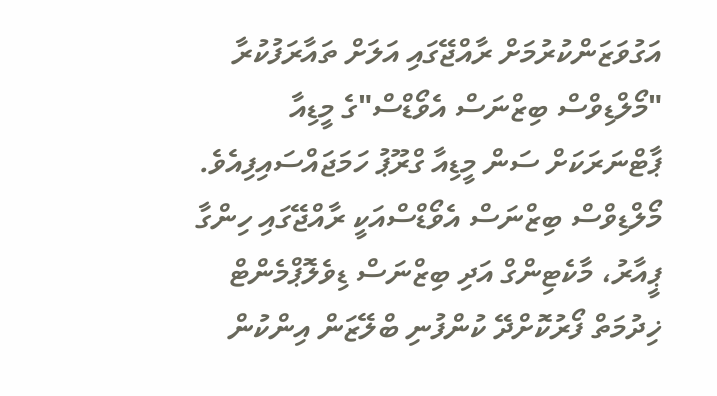އަގުވަޒަންކުރުމަށް ރާއްޖޭގައި އަލަށް ތައާރަފުކުރާ "މޯލްޑިވްސް ބިޒްނަސް އެވޯޑްސް"ގެ މީޑިއާ ޕާޓްނަރަކަށް ސަން މީޑިއާ ގްރޫޕު ހަމަޖައްސައިފިއެވެ.
މޯލްޑިވްސް ބިޒްނަސް އެވޯޑްސްއަކީ ރާއްޖޭގައި ހިންގާ ޕީއާރު، މާކެޓިންގް އަދި ބިޒްނަސް ޑިވެލޮޕްމެންޓް ޚިދުމަތް ފޯރުކޮށްދޭ ކުންފުނި ބްލޭޒަން އިންކުން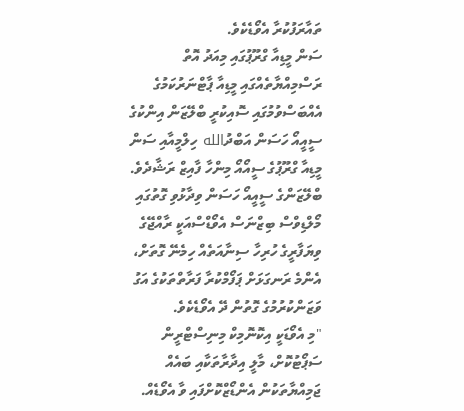ތައާރަފުކުރާ އެވޯޑެކެވެ.
ސަން މީޑިއާ ގްރޫޕުގައި މިއަދު އޮތް ރަސްމިއްޔާތެއްގައި މީޑިއާ ޕާޓްނަރުކަމުގެ އެއްބަސްވުމުގައި ސޮއިކުރީ ބްލޭޒަން އިންކުގެ ސީއީއޯ ހަސަން އަބްދުالله ހިލްމީއާއި ސަން މީޑިއާ ގްރޫޕުގެ ސީއޯއޯ މިންހާ ފާއިޒް ރަޝާދެވެ.
ބްލޭޒަންގެ ސީއީއޯ ހަސަން ވިދާޅުވި ގޮތުގައި މޯލްޑިވްސް ބިޒްނަސް އެވޯޑްސްއަކީ ރާއްޖޭގެ ވިޔަފާރީގެ ހުރިހާ ސިނާއަތެއް ހިމެނޭ ގޮތަށް، އެންމެ ރަނގަޅަށް ޕަފޯމްކުރާ ފަރާތްތަކުގެ އަގު ވަޒަންކުރުމުގެ ގޮތުން ދޭ އެވޯޑެކެވެ.
"މި އެވޯޑަކީ އިކޮނޮމިކް މިނިސްޓްރީން ސަޕޯޓުކޮށް، މާލީ އިދާރާތަކާއި ބައެއް ޖަމިއްޔާތަކުން އެންޑޯޒްކޮށްފައި ވާ އެވޯޑެއް.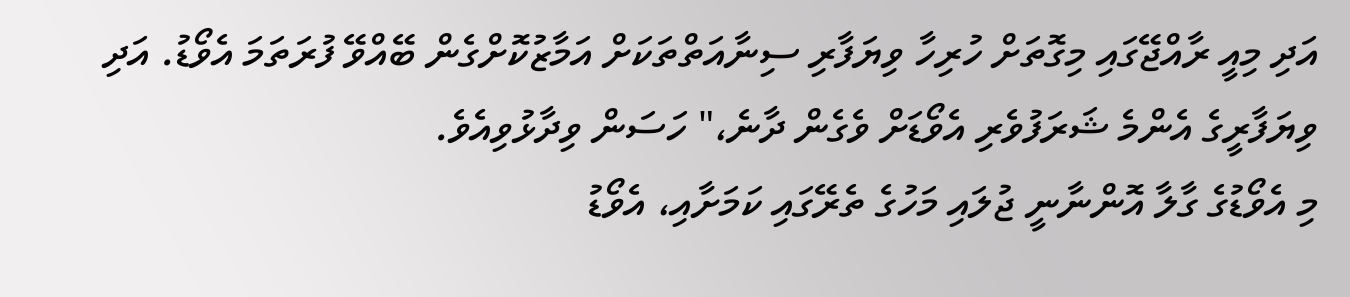އަދި މިއީ ރާއްޖޭގައި މިގޮތަށް ހުރިހާ ވިޔަފާރި ސިނާއަތްތަކަށް އަމާޒުކޮށްގެން ބޭއްވޭ ފުރަތަމަ އެވޯޑު. އަދި ވިޔަފާރީގެ އެންމެ ޝަރަފުވެރި އެވޯޑަށް ވެގެން ދާނެ،" ހަސަން ވިދާޅުވިއެވެ.
މި އެވޯޑުގެ ގާލާ އޮންނާނީ ޖުލައި މަހުގެ ތެރޭގައި ކަމަށާއި، އެވޯޑު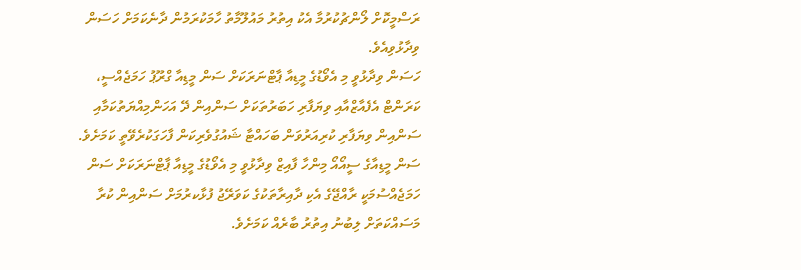ރަސްމީކޮށް ލޯންޗުކުރުމާ އެކު އިތުރު މައުލޫމާތު ހާމަކުރަމުން ދާނެކަމަށް ހަސަން ވިދާޅުވިއެވެ.
ހަސަން ވިދާޅުވީ މި އެވޯޑުގެ މީޑިއާ ޕާޓްނަރަކަށް ސަން މީޑިއާ ގްރޫޕު ހަމަޖެއްސީ، ކަރަންޓް އެފެއާޒްއާއި ވިޔަފާރި ހަބަރުތަކަށް ސަންއިން ދޭ އަހަންމިއްޔަތުކަމާއި ސަންއިން ވިޔަފާރި ކުރިއަރުވަން ބަހައްޓާ ޝައުގުވެރިކަން ފާހަގަކުރެވޭތީ ކަމަށެވެ.
ސަން މީޑިއާގެ ސީއޯއޯ މިންހާ ފާއިޒް ވިދާޅުވީ މި އެވޯޑުގެ މީޑިއާ ޕާޓްނަރަކަށް ސަން ހަމަޖެއްސުމަކީ ރާއްޖޭގެ އެކި ދާއިރާތަކުގެ ކަވަރޭޖު ފުޅާކރުމަށް ސަންއިން ކުރާ މަސައްކަތަށް ލިބުނު އިތުރު ބާރެއް ކަމަށެވެ.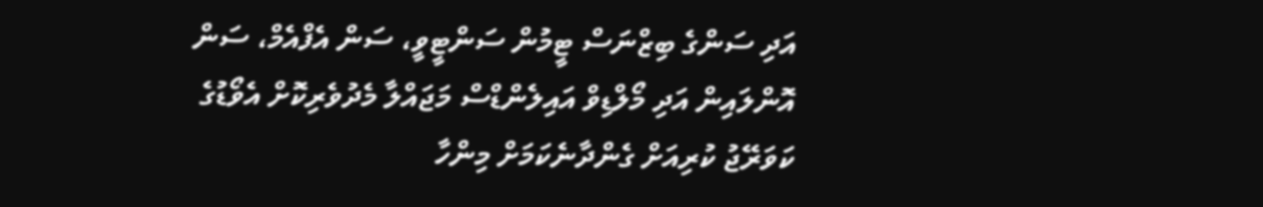އަދި ސަންގެ ބިޒްނަސް ޓީމުން ސަންޓީވީ، ސަން އެފްއެމް، ސަން އޮންލައިން އަދި މޯލްޑިވް އައިލެންޑްސް މަޖައްލާ މެދުވެރިކޮށް އެވޯޑުގެ ކަވަރޭޖު ކުރިއަށް ގެންދާނެކަމަށް މިންހާ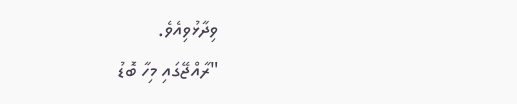ވިދާޅުވިއެވެ.
"ރާއްޖޭގައި މިހާ ބޮޑު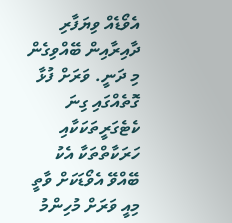އެވޯޑެއް ވިޔަފާރި ދާއިރާއިން ބޭއްވިގެން މި ދަނީ. ވަރަށް ފުޅާ ގޮތެއްގައި ގިނަ ކެޓެގަރީތަކަކާއި ހަރަކާތްތަކާ އެކު ބޭއްވޭ އެވޯޑަކަށް ވާތީ މިއީ ވަރަށް މުހިންމު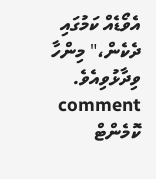އެވޯޑެއް ކަމުގައި ދެކެން،" މިންހާ ވިދާޅުވިއެވެ.
comment ކޮމެންޓް